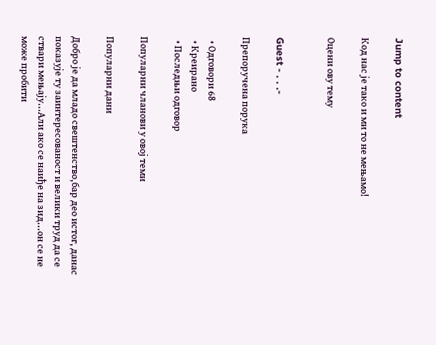Jump to content

Код нас је тако и ми то не мењамо!

Оцени ову тему


Guest - . . .-

Препоручена порука

  • Одговори 68
  • Креирано
  • Последњи одговор

Популарни чланови у овој теми

Популарни дани

Добро је да младо свештенство,бар део истог, данас показује ту заинтересованост и велики труд да се ствари мењају...Али ако се наиђе на зид...он се не може пробити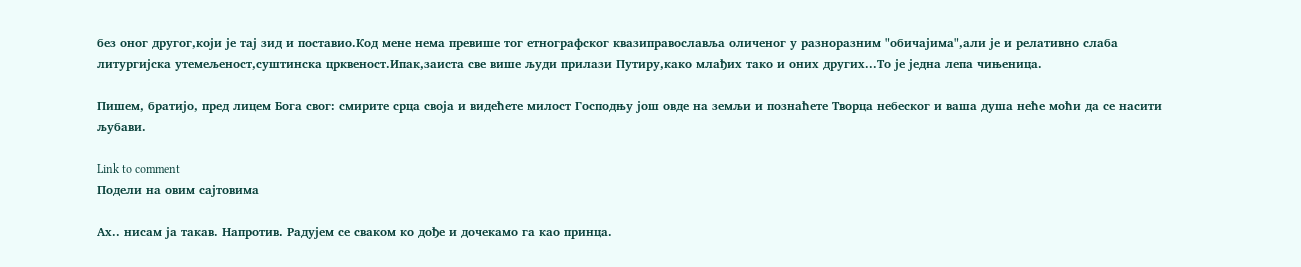без оног другог,који је тај зид и поставио.Код мене нема превише тог етнографског квазиправославља оличеног у разноразним "обичајима",али је и релативно слаба литургијска утемељеност,суштинска црквеност.Ипак,заиста све више људи прилази Путиру,како млађих тако и оних других...То је једна лепа чињеница.

Пишем, братијо, пред лицем Бога свог: смирите срца своја и видећете милост Господњу још овде на земљи и познаћете Творца небеског и ваша душа неће моћи да се насити љубави.

Link to comment
Подели на овим сајтовима

Ах.. нисам ја такав. Напротив. Радујем се сваком ко дође и дочекамо га као принца.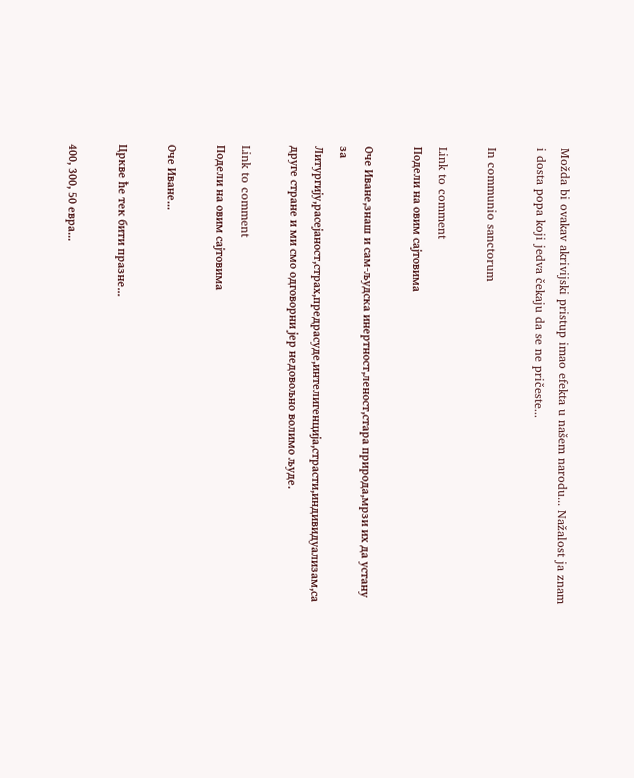Možda bi ovakav akrivijski pristup imao efekta u našem narodu... Nažalost ja znam i dosta popa koji jedva čekaju da se ne pričeste...

In communio sanctorum

Link to comment
Подели на овим сајтовима

Оче Иване,знаш и сам-људска инертност,леност,стара природа,мрзи их да устану за Литургију,расејаност,страх,предрасуде,интелигенција,страсти,индивидуализам,са друге стране и ми смо одговорни јер недовољно волимо људе.

Link to comment
Подели на овим сајтовима

Оче Иване...

Цркве ће тек бити празне...

400, 300, 50 евра...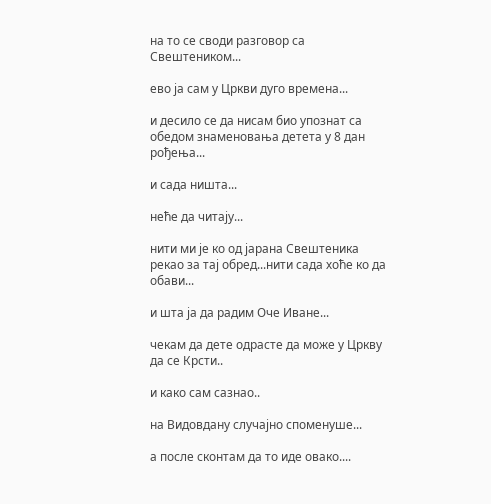на то се своди разговор са Свештеником...

ево ја сам у Цркви дуго времена...

и десило се да нисам био упознат са обедом знаменовања детета у 8 дан рођења...

и сада ништа...

неће да читају...

нити ми је ко од јарана Свештеника рекао за тај обред...нити сада хоће ко да обави...

и шта ја да радим Оче Иване...

чекам да дете одрасте да може у Цркву да се Крсти..

и како сам сазнао..

на Видовдану случајно споменуше...

а после сконтам да то иде овако....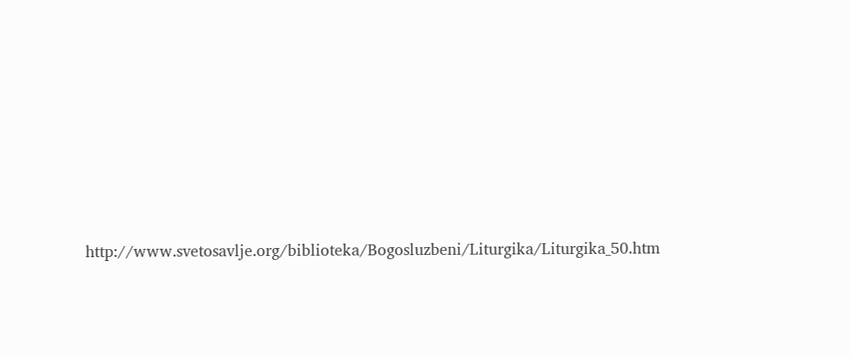http://www.svetosavlje.org/biblioteka/Bogosluzbeni/Liturgika/Liturgika_50.htm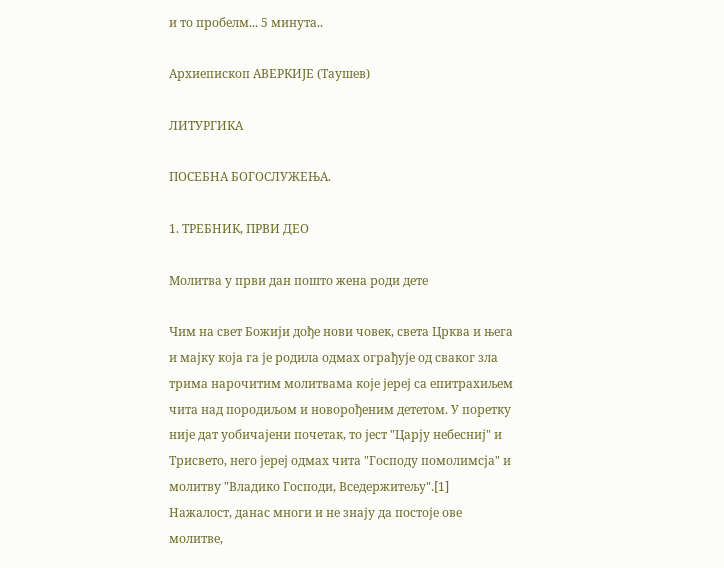и то пробелм... 5 минута..

Архиепископ АВЕРКИЈЕ (Таушев)

ЛИТУРГИКА

ПОСЕБНА БОГОСЛУЖЕЊА.

1. ТРЕБНИК, ПРВИ ДЕО

Молитва у први дан пошто жена роди дете

Чим на свет Божији дође нови човек, света Црква и њега и мајку која га је родила одмах ограђује од сваког зла трима нарочитим молитвама које јереј са епитрахиљем чита над породиљом и новорођеним дететом. У поретку није дат уобичајени почетак, то јест "Царју небесниј" и Трисвето, него јереј одмах чита "Господу помолимсја" и молитву "Владико Господи, Вседержитељу".[1] Нажалост, данас многи и не знају да постоје ове молитве,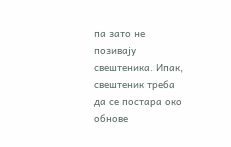па зато не позивају свештеника. Ипак, свештеник треба да се постара око обнове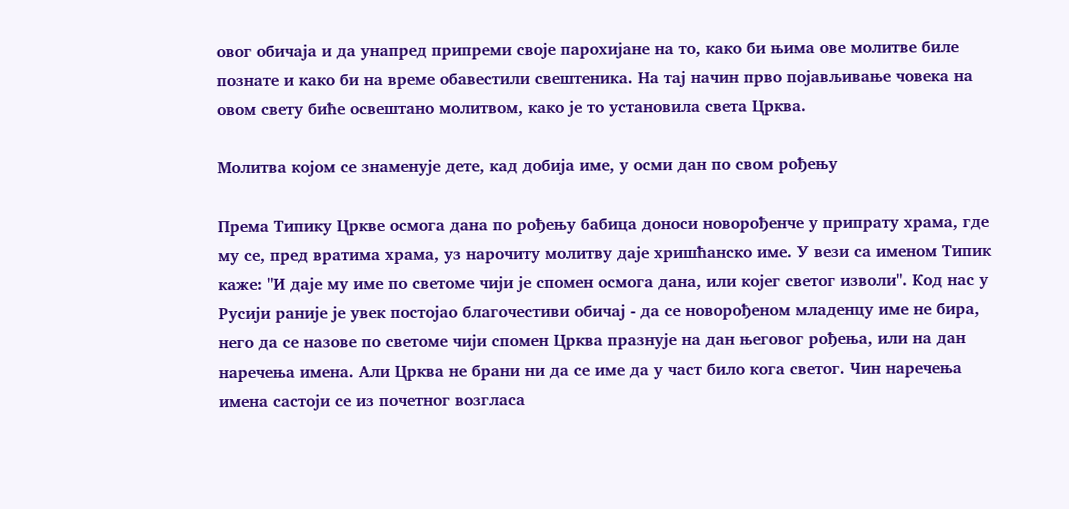овог обичаја и да унапред припреми своје парохијане на то, како би њима ове молитве биле познате и како би на време обавестили свештеника. На тај начин прво појављивање човека на овом свету биће освештано молитвом, како је то установила света Црква.

Молитва којом се знаменује дете, кад добија име, у осми дан по свом рођењу

Према Типику Цркве осмога дана по рођењу бабица доноси новорођенче у припрату храма, где му се, пред вратима храма, уз нарочиту молитву даје хришћанско име. У вези са именом Типик каже: "И даје му име по светоме чији је спомен осмога дана, или којег светог изволи". Код нас у Русији раније је увек постојао благочестиви обичај - да се новорођеном младенцу име не бира, него да се назове по светоме чији спомен Црква празнује на дан његовог рођења, или на дан наречења имена. Али Црква не брани ни да се име да у част било кога светог. Чин наречења имена састоји се из почетног возгласа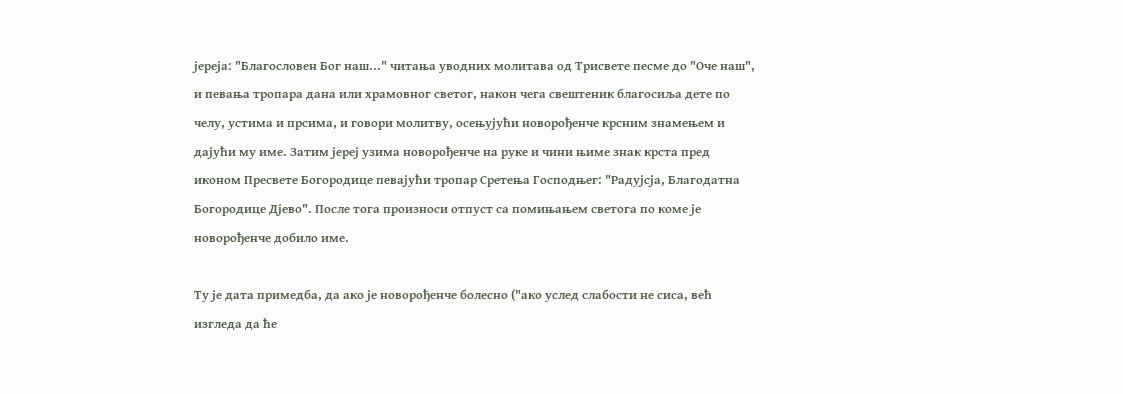јереја: "Благословен Бог наш..." читања уводних молитава од Трисвете песме до "Оче наш", и певања тропара дана или храмовног светог, након чега свештеник благосиља дете по челу, устима и прсима, и говори молитву, осењујући новорођенче крсним знамењем и дајући му име. Затим јереј узима новорођенче на руке и чини њиме знак крста пред иконом Пресвете Богородице певајући тропар Сретења Господњег: "Радујсја, Благодатна Богородице Дјево". После тога произноси отпуст са помињањем светога по коме је новорођенче добило име.

Ту је дата примедба, да ако је новорођенче болесно ("ако услед слабости не сиса, већ изгледа да ће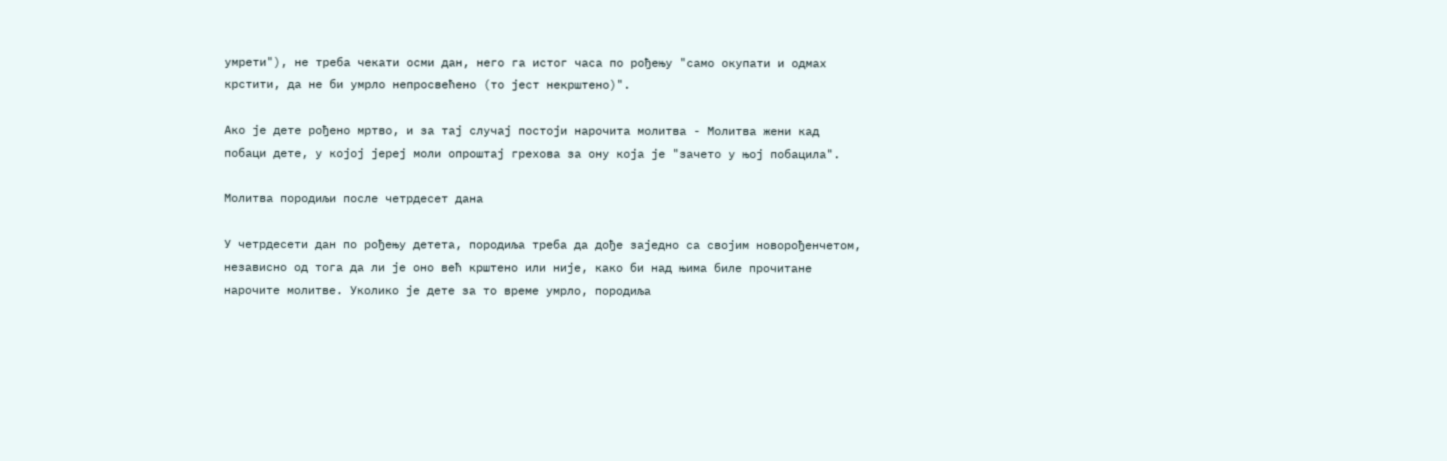умрети"), не треба чекати осми дан, него га истог часа по рођењу "само окупати и одмах крстити, да не би умрло непросвећено (то јест некрштено)".

Ако је дете рођено мртво, и за тај случај постоји нарочита молитва - Молитва жени кад побаци дете, у којој јереј моли опроштај грехова за ону која је "зачето у њој побацила".

Молитва породиљи после четрдесет дана

У четрдесети дан по рођењу детета, породиља треба да дође заједно са својим новорођенчетом, независно од тога да ли је оно већ крштено или није, како би над њима биле прочитане нарочите молитве. Уколико је дете за то време умрло, породиља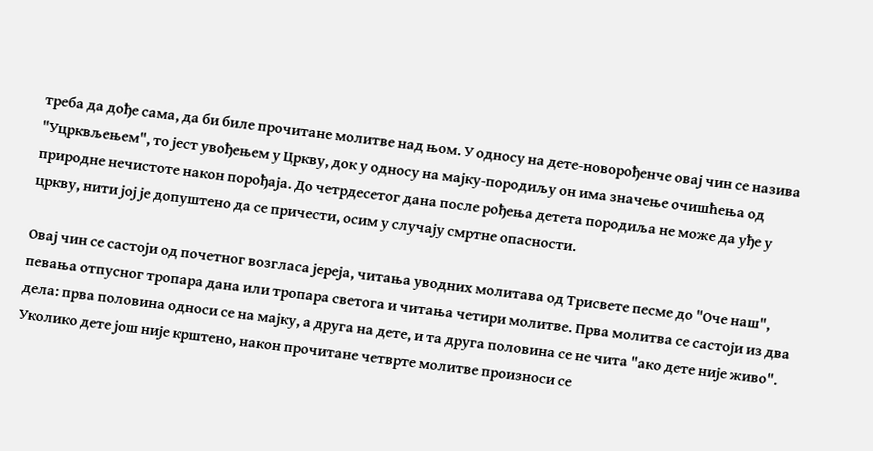треба да дође сама, да би биле прочитане молитве над њом. У односу на дете-новорођенче овај чин се назива "Уцрквљењем", то јест увођењем у Цркву, док у односу на мајку-породиљу он има значење очишћења од природне нечистоте након порођаја. До четрдесетог дана после рођења детета породиља не може да уђе у цркву, нити јој је допуштено да се причести, осим у случају смртне опасности.

Овај чин се састоји од почетног возгласа јереја, читања уводних молитава од Трисвете песме до "Оче наш", певања отпусног тропара дана или тропара светога и читања четири молитве. Прва молитва се састоји из два дела: прва половина односи се на мајку, а друга на дете, и та друга половина се не чита "ако дете није живо". Уколико дете још није крштено, након прочитане четврте молитве произноси се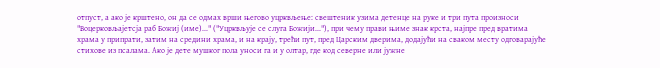отпуст, а ако је крштено, он да се одмах врши његово уцрквљење: свештеник узима детенце на руке и три пута произноси "Воцерковљајетсја раб Божиј (име)..." ("Уцрквљује се слуга Божији..."), при чему прави њиме знак крста, најпре пред вратима храма у припрати, затим на средини храма, и на крају, трећи пут, пред Царским дверима, додајући на сваком месту одговарајуће стихове из псалама. Ако је дете мушког пола уноси га и у олтар, где код северне или јужне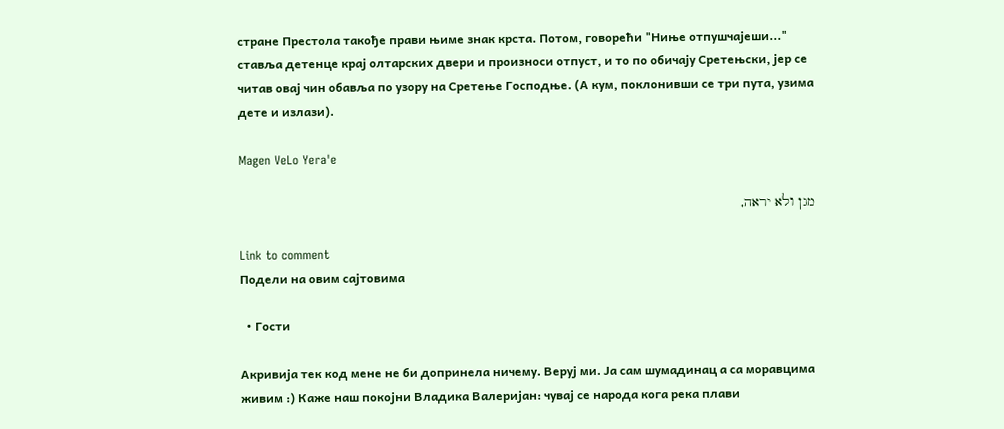стране Престола такође прави њиме знак крста. Потом, говорећи "Ниње отпушчајеши..." ставља детенце крај олтарских двери и произноси отпуст, и то по обичају Сретењски, јер се читав овај чин обавља по узору на Сретење Господње. (А кум, поклонивши се три пута, узима дете и излази).

Magen VeLo Yera'e

מגן ולא יראה,

Link to comment
Подели на овим сајтовима

  • Гости

Акривија тек код мене не би допринела ничему. Веруј ми. Ја сам шумадинац а са моравцима живим :) Каже наш покојни Владика Валеријан: чувај се народа кога река плави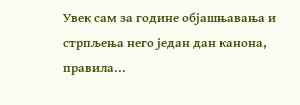Увек сам за године објашњавања и стрпљења него један дан канона, правила...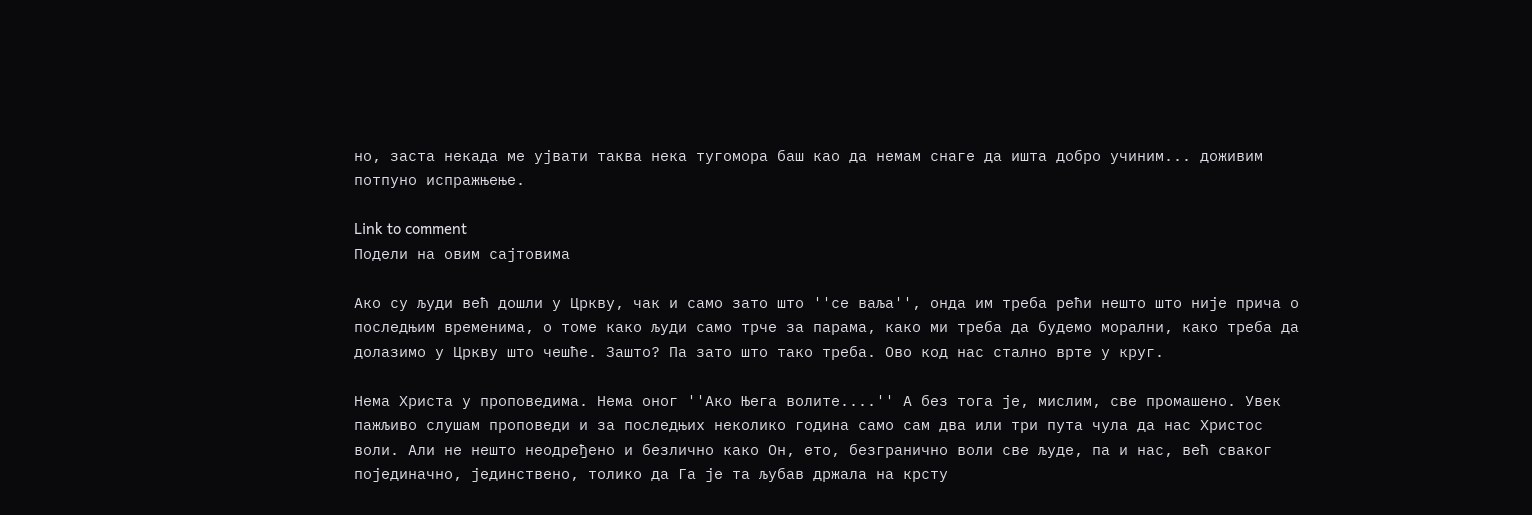но, заста некада ме ујвати таква нека тугомора баш као да немам снаге да ишта добро учиним... доживим потпуно испражњење.

Link to comment
Подели на овим сајтовима

Ако су људи већ дошли у Цркву, чак и само зато што ''се ваља'', онда им треба рећи нешто што није прича о последњим временима, о томе како људи само трче за парама, како ми треба да будемо морални, како треба да долазимо у Цркву што чешће. Зашто? Па зато што тако треба. Ово код нас стално врте у круг.

Нема Христа у проповедима. Нема оног ''Ако Њега волите....'' А без тога је, мислим, све промашено. Увек пажљиво слушам проповеди и за последњих неколико година само сам два или три пута чула да нас Христос воли. Али не нешто неодређено и безлично како Он, ето, безгранично воли све људе, па и нас, већ сваког појединачно, јединствено, толико да Га је та љубав држала на крсту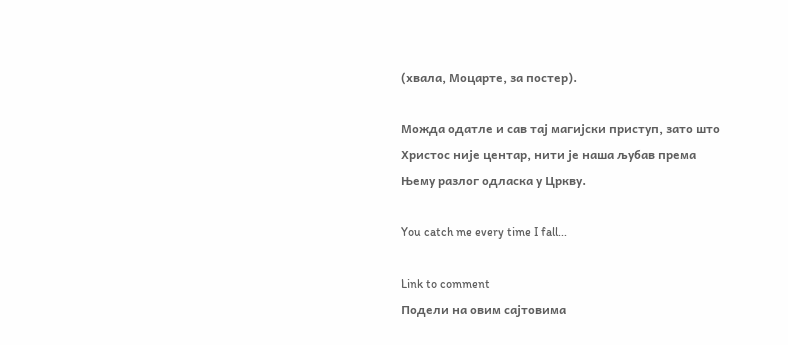(хвала, Моцарте, за постер).

Можда одатле и сав тај магијски приступ, зато што Христос није центар, нити је наша љубав према Њему разлог одласка у Цркву.

You catch me every time I fall...

Link to comment
Подели на овим сајтовима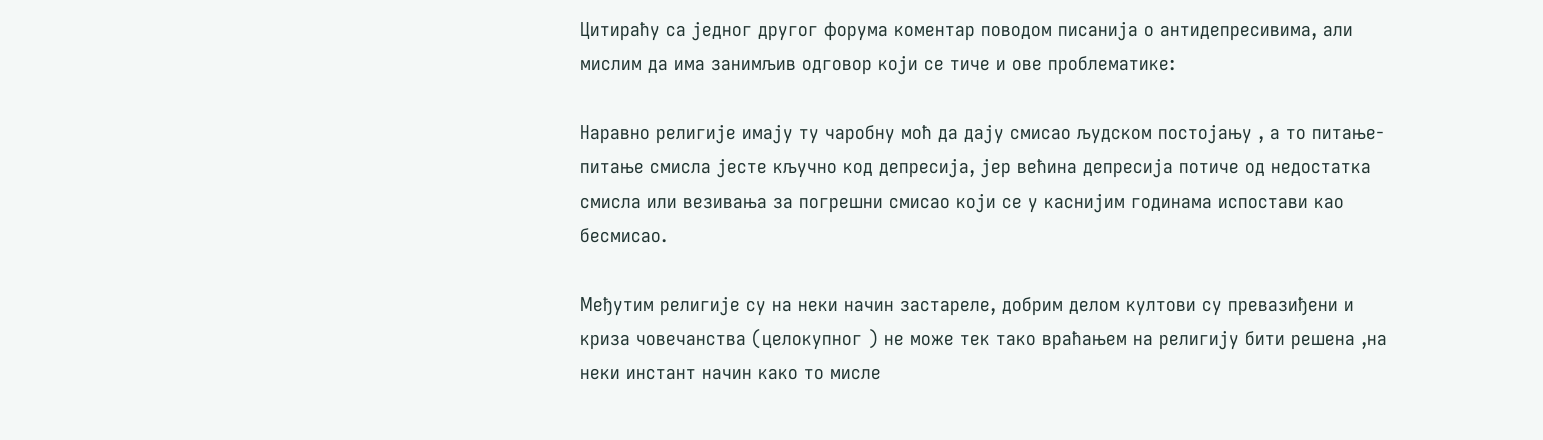Цитираћу са једног другог форума коментар поводом писанија о антидепресивима, али мислим да има занимљив одговор који се тиче и ове проблематике:

Наравно религије имају ту чаробну моћ да дају смисао људском постојању , а то питање-питање смисла јесте кључно код депресија, јер већина депресија потиче од недостатка смисла или везивања за погрешни смисао који се у каснијим годинама испостави као бесмисао.

Међутим религије су на неки начин застареле, добрим делом култови су превазиђени и криза човечанства (целокупног ) не може тек тако враћањем на религију бити решена ,на неки инстант начин како то мисле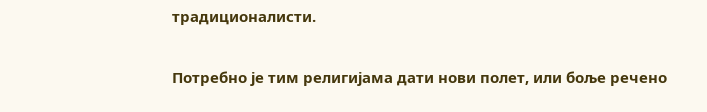традиционалисти.

Потребно је тим религијама дати нови полет, или боље речено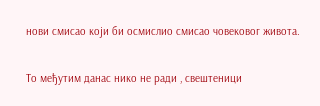нови смисао који би осмислио смисао човековог живота.

То међутим данас нико не ради , свештеници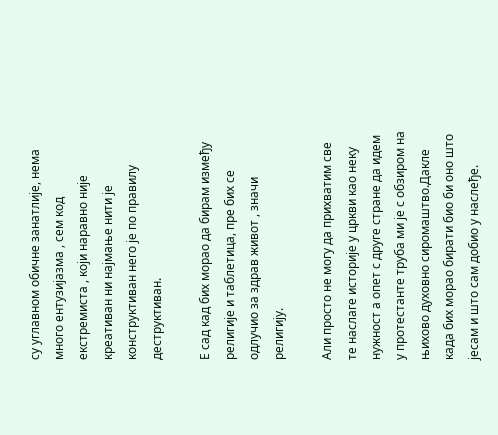су углавном обичне занатлије, нема много ентузијазма , сем код екстремиста , који наравно није креативан ни најмање нити је конструктиван него је по правилу деструктиван.

Е сад кад бих морао да бирам између религије и таблетица, пре бих се одлучио за здрав живот , значи религију.

Али просто не могу да прихватим све те наслаге историје у цркви као неку нужност а опет с друге стране да идем у протестанте труба ми је с обзиром на њихово духовно сиромаштво.Дакле када бих морао бирати био би оно што јесам и што сам добио у наслеђе.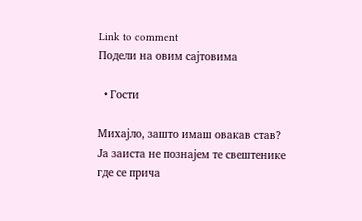Link to comment
Подели на овим сајтовима

  • Гости

Михајло, зашто имаш овакав став? Ја заиста не познајем те свештенике где се прича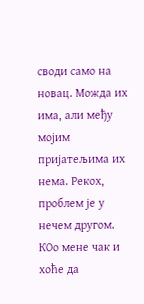своди само на новац. Можда их има, али међу мојим пријатељима их нема. Рекох, проблем је у нечем другом. КОо мене чак и хоће да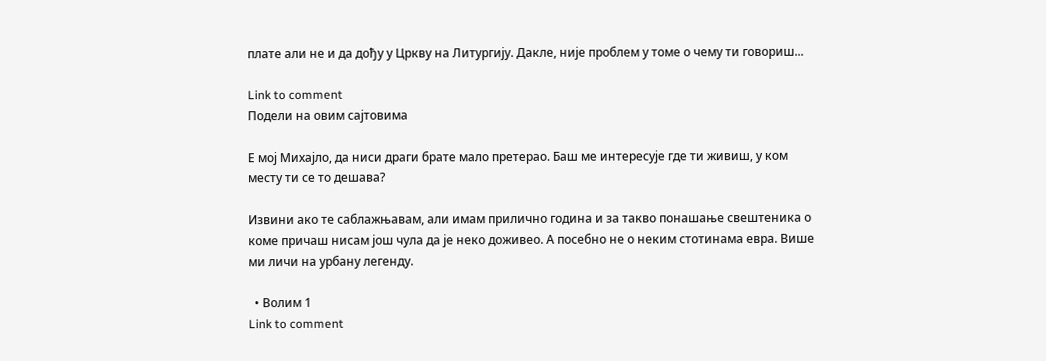плате али не и да дођу у Цркву на Литургију. Дакле, није проблем у томе о чему ти говориш...

Link to comment
Подели на овим сајтовима

Е мој Михајло, да ниси драги брате мало претерао. Баш ме интересује где ти живиш, у ком месту ти се то дешава?

Извини ако те саблажњавам, али имам прилично година и за такво понашање свештеника о коме причаш нисам још чула да је неко доживео. А посебно не о неким стотинама евра. Више ми личи на урбану легенду.

  • Волим 1
Link to comment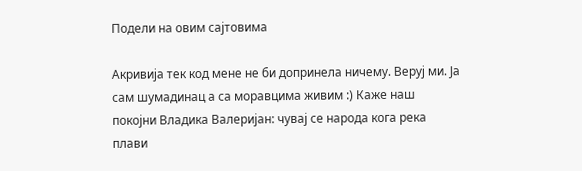Подели на овим сајтовима

Акривија тек код мене не би допринела ничему. Веруј ми. Ја сам шумадинац а са моравцима живим :) Каже наш покојни Владика Валеријан: чувај се народа кога река плави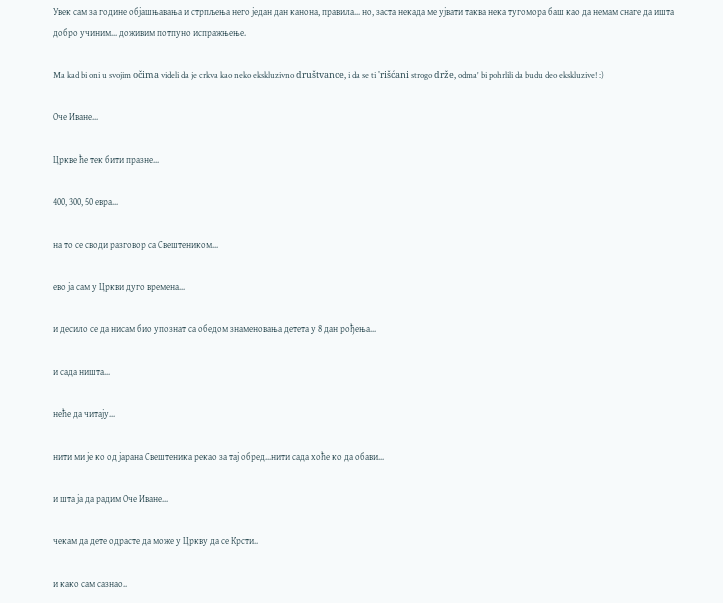Увек сам за године објашњавања и стрпљења него један дан канона, правила... но, заста некада ме ујвати таква нека тугомора баш као да немам снаге да ишта добро учиним... доживим потпуно испражњење.

Ma kad bi oni u svojim očima videli da je crkva kao neko ekskluzivno društvance, i da se ti 'rišćani strogo drže, odma' bi pohrlili da budu deo ekskluzive! :)

Оче Иване...

Цркве ће тек бити празне...

400, 300, 50 евра...

на то се своди разговор са Свештеником...

ево ја сам у Цркви дуго времена...

и десило се да нисам био упознат са обедом знаменовања детета у 8 дан рођења...

и сада ништа...

неће да читају...

нити ми је ко од јарана Свештеника рекао за тај обред...нити сада хоће ко да обави...

и шта ја да радим Оче Иване...

чекам да дете одрасте да може у Цркву да се Крсти..

и како сам сазнао..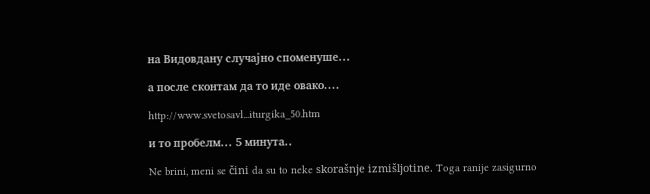на Видовдану случајно споменуше...

а после сконтам да то иде овако....

http://www.svetosavl...iturgika_50.htm

и то пробелм... 5 минута..

Ne brini, meni se čini da su to neke skorašnje izmišljotine. Toga ranije zasigurno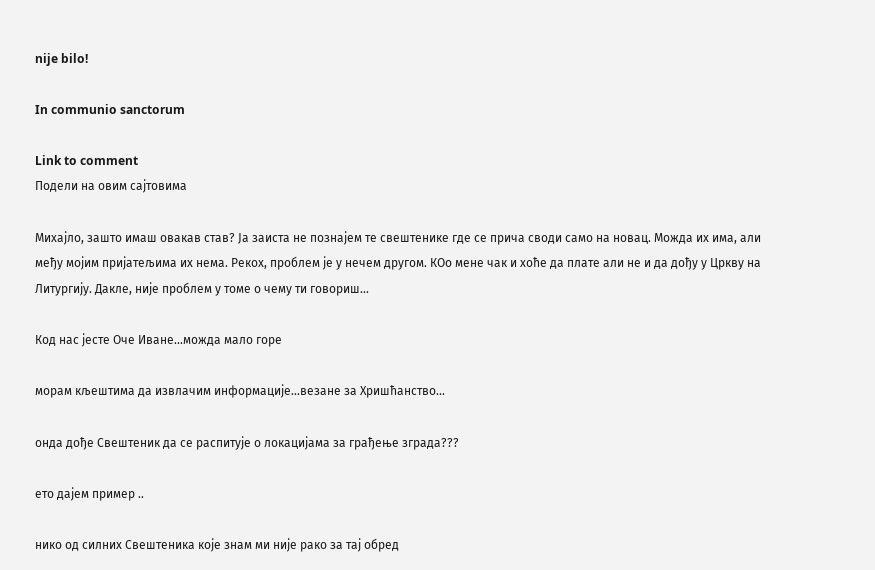nije bilo!

In communio sanctorum

Link to comment
Подели на овим сајтовима

Михајло, зашто имаш овакав став? Ја заиста не познајем те свештенике где се прича своди само на новац. Можда их има, али међу мојим пријатељима их нема. Рекох, проблем је у нечем другом. КОо мене чак и хоће да плате али не и да дођу у Цркву на Литургију. Дакле, није проблем у томе о чему ти говориш...

Код нас јесте Оче Иване...можда мало горе

морам кљештима да извлачим информације...везане за Хришћанство...

онда дође Свештеник да се распитује о локацијама за грађење зграда???

ето дајем пример ..

нико од силних Свештеника које знам ми није рако за тај обред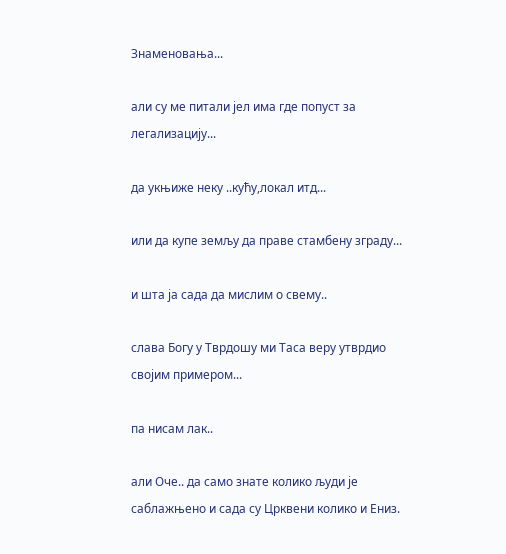Знаменовања...

али су ме питали јел има где попуст за легализацију...

да укњиже неку ..кућу,локал итд...

или да купе земљу да праве стамбену зграду...

и шта ја сада да мислим о свему..

слава Богу у Тврдошу ми Таса веру утврдио својим примером...

па нисам лак..

али Оче.. да само знате колико људи је саблажњено и сада су Црквени колико и Ениз.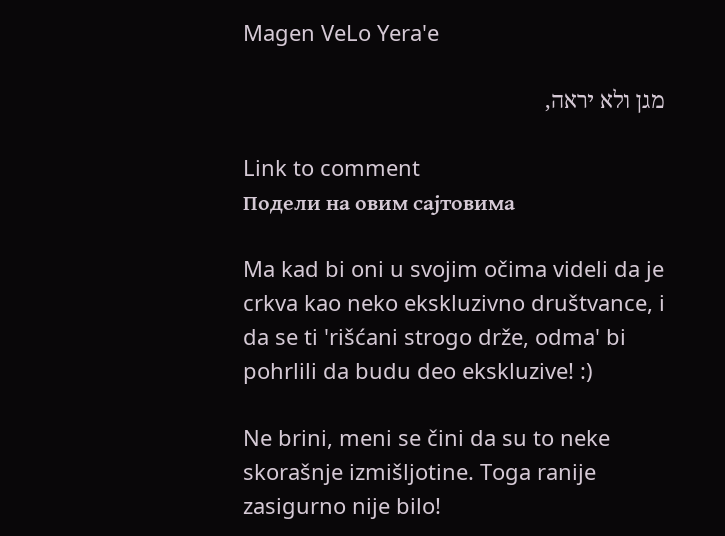Magen VeLo Yera'e

מגן ולא יראה,

Link to comment
Подели на овим сајтовима

Ma kad bi oni u svojim očima videli da je crkva kao neko ekskluzivno društvance, i da se ti 'rišćani strogo drže, odma' bi pohrlili da budu deo ekskluzive! :)

Ne brini, meni se čini da su to neke skorašnje izmišljotine. Toga ranije zasigurno nije bilo!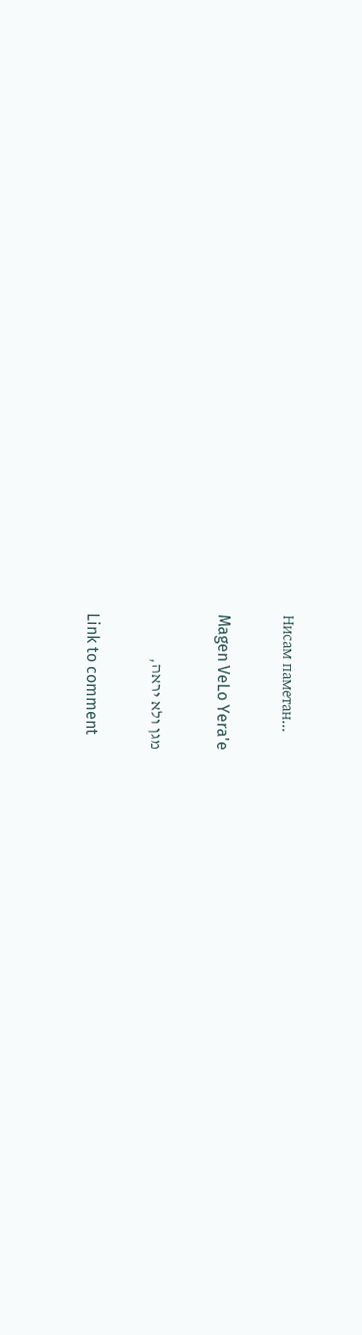Нисам паметан...

Magen VeLo Yera'e

מגן ולא יראה,

Link to comment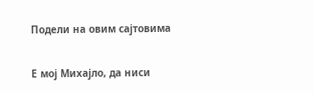Подели на овим сајтовима

Е мој Михајло, да ниси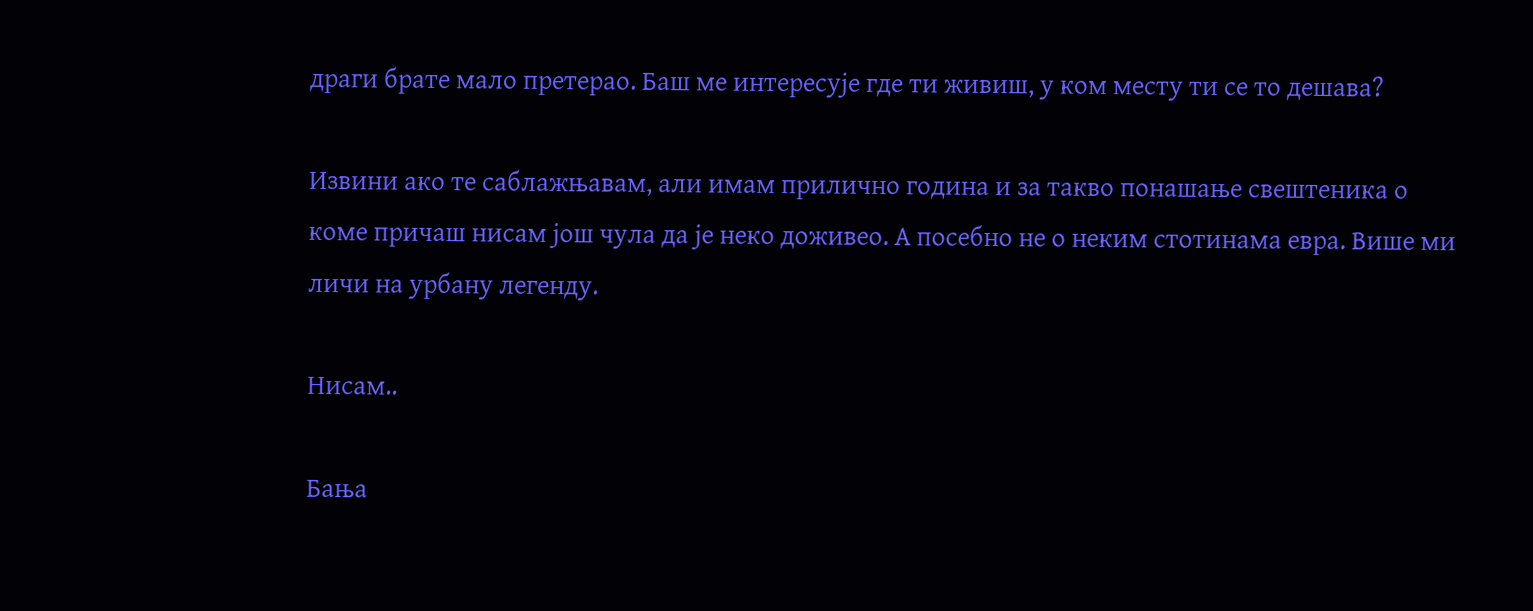драги брате мало претерао. Баш ме интересује где ти живиш, у ком месту ти се то дешава?

Извини ако те саблажњавам, али имам прилично година и за такво понашање свештеника о коме причаш нисам још чула да је неко доживео. А посебно не о неким стотинама евра. Више ми личи на урбану легенду.

Нисам..

Бања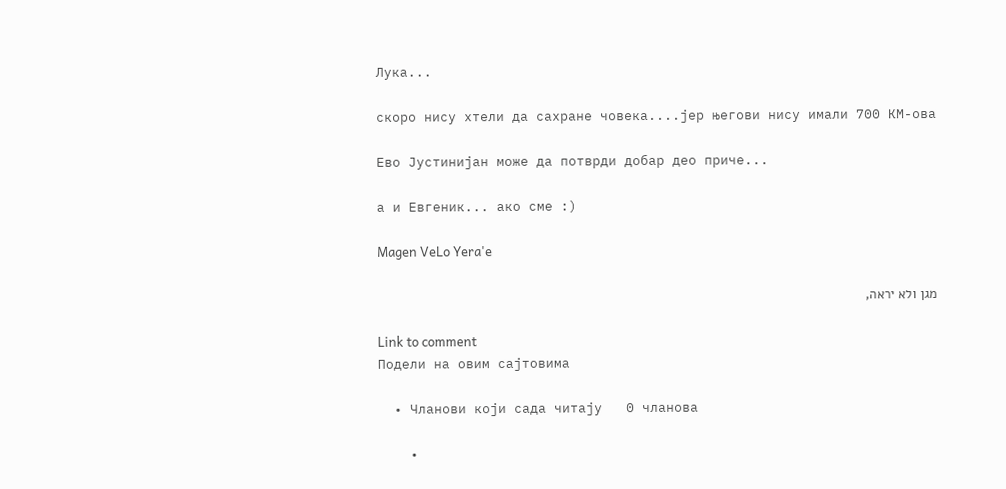Лука...

скоро нису хтели да сахране човека....јер његови нису имали 700 КМ-ова

Ево Јустинијан може да потврди добар део приче...

а и Евгеник... ако сме :)

Magen VeLo Yera'e

מגן ולא יראה,

Link to comment
Подели на овим сајтовима

  • Чланови који сада читају   0 чланова

    •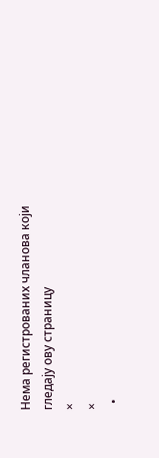Нема регистрованих чланова који гледају ову страницу
×
×
  •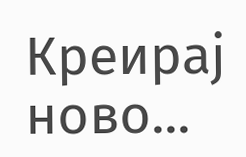Креирај ново...